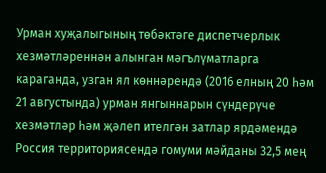Урман хуҗалыгының төбәктәге диспетчерлык хезмәтләреннән алынган мәгълүматларга караганда, узган ял көннәрендә (2016 елның 20 һәм 21 августында) урман янгыннарын сүндерүче хезмәтләр һәм җәлеп ителгән затлар ярдәмендә Россия территориясендә гомуми мәйданы 32,5 мең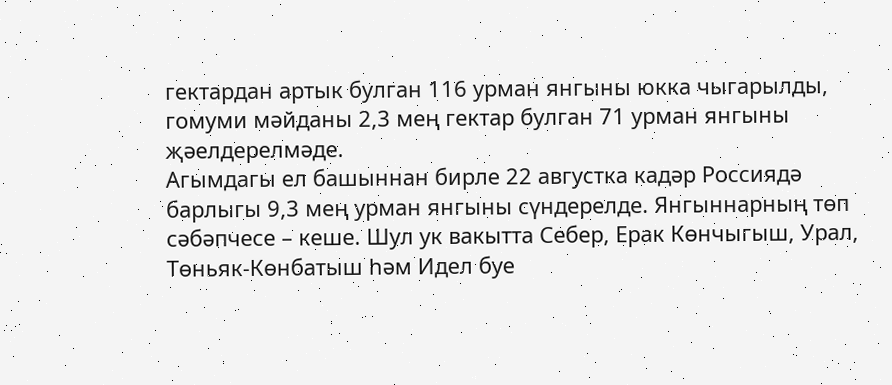гектардан артык булган 116 урман янгыны юкка чыгарылды, гомуми мәйданы 2,3 мең гектар булган 71 урман янгыны җәелдерелмәде.
Агымдагы ел башыннан бирле 22 августка кадәр Россиядә барлыгы 9,3 мең урман янгыны сүндерелде. Янгыннарның төп сәбәпчесе – кеше. Шул ук вакытта Себер, Ерак Көнчыгыш, Урал, Төньяк-Көнбатыш һәм Идел буе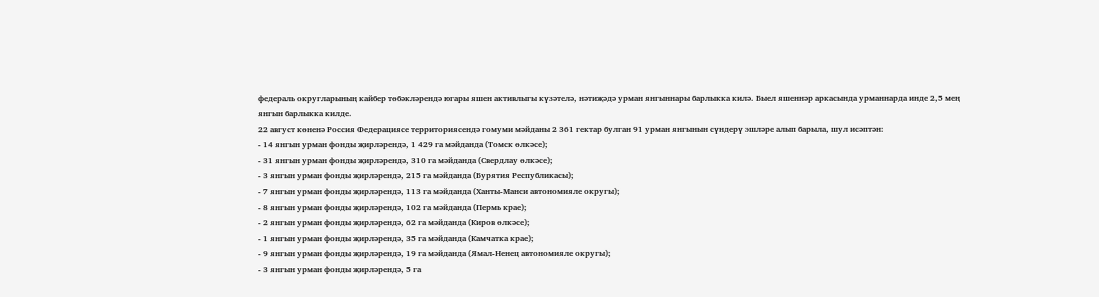федераль округларының кайбер төбәкләрендә югары яшен активлыгы күзәтелә, нәтиҗәдә урман янгыннары барлыкка килә. Быел яшеннәр аркасында урманнарда инде 2,5 мең янгын барлыкка килде.
22 август көненә Россия Федерациясе территориясендә гомуми мәйданы 2 361 гектар булган 91 урман янгынын сүндерү эшләре алып барыла, шул исәптән:
- 14 янгын урман фонды җирләрендә, 1 429 га мәйданда (Томск өлкәсе);
- 31 янгын урман фонды җирләрендә, 310 га мәйданда (Свердлау өлкәсе);
- 3 янгын урман фонды җирләрендә, 215 га мәйданда (Бурятия Республикасы);
- 7 янгын урман фонды җирләрендә, 113 га мәйданда (Ханты-Манси автономияле округы);
- 8 янгын урман фонды җирләрендә, 102 га мәйданда (Пермь крае);
- 2 янгын урман фонды җирләрендә, 62 га мәйданда (Киров өлкәсе);
- 1 янгын урман фонды җирләрендә, 35 га мәйданда (Камчатка крае);
- 9 янгын урман фонды җирләрендә, 19 га мәйданда (Ямал-Ненец автономияле округы);
- 3 янгын урман фонды җирләрендә, 5 га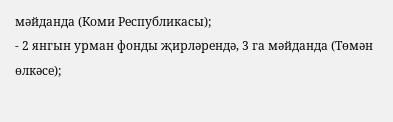мәйданда (Коми Республикасы);
- 2 янгын урман фонды җирләрендә, 3 га мәйданда (Төмән өлкәсе);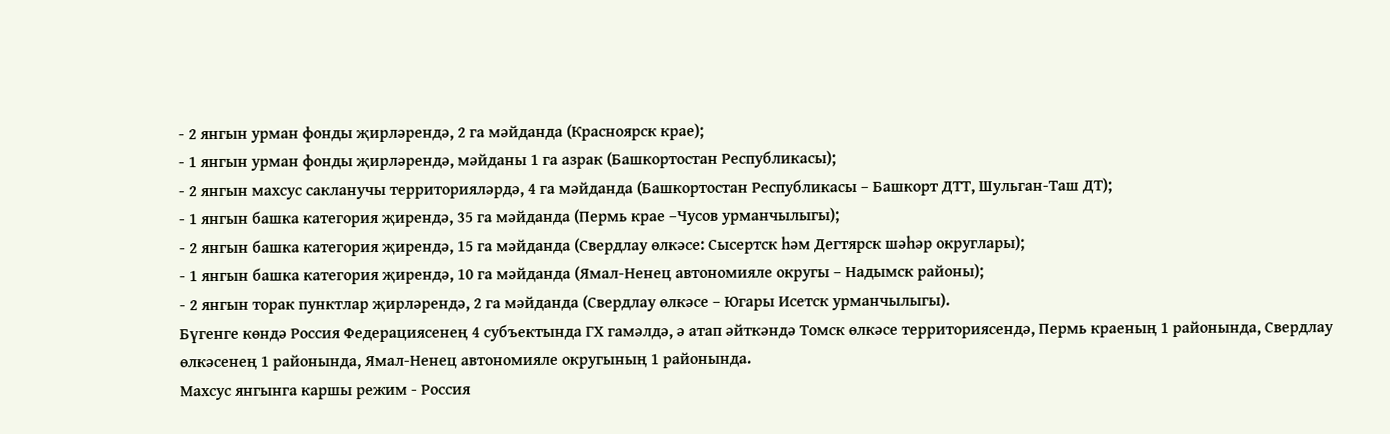- 2 янгын урман фонды җирләрендә, 2 га мәйданда (Красноярск крае);
- 1 янгын урман фонды җирләрендә, мәйданы 1 га азрак (Башкортостан Республикасы);
- 2 янгын махсус сакланучы территорияләрдә, 4 га мәйданда (Башкортостан Республикасы – Башкорт ДТТ, Шульган-Таш ДТ);
- 1 янгын башка категория җирендә, 35 га мәйданда (Пермь крае –Чусов урманчылыгы);
- 2 янгын башка категория җирендә, 15 га мәйданда (Свердлау өлкәсе: Сысертск һәм Дегтярск шәһәр округлары);
- 1 янгын башка категория җирендә, 10 га мәйданда (Ямал-Ненец автономияле округы – Надымск районы);
- 2 янгын торак пунктлар җирләрендә, 2 га мәйданда (Свердлау өлкәсе – Югары Исетск урманчылыгы).
Бүгенге көндә Россия Федерациясенең 4 субъектында ГХ гамәлдә, ә атап әйткәндә Томск өлкәсе территориясендә, Пермь краеның 1 районында, Свердлау өлкәсенең 1 районында, Ямал-Ненец автономияле округының 1 районында.
Махсус янгынга каршы режим - Россия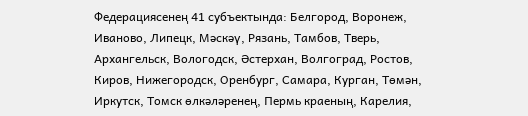Федерациясенең 41 субъектында: Белгород, Воронеж, Иваново, Липецк, Мәскәү, Рязань, Тамбов, Тверь, Архангельск, Вологодск, Әстерхан, Волгоград, Ростов, Киров, Нижегородск, Оренбург, Самара, Курган, Төмән, Иркутск, Томск өлкәләренең, Пермь краеның, Карелия,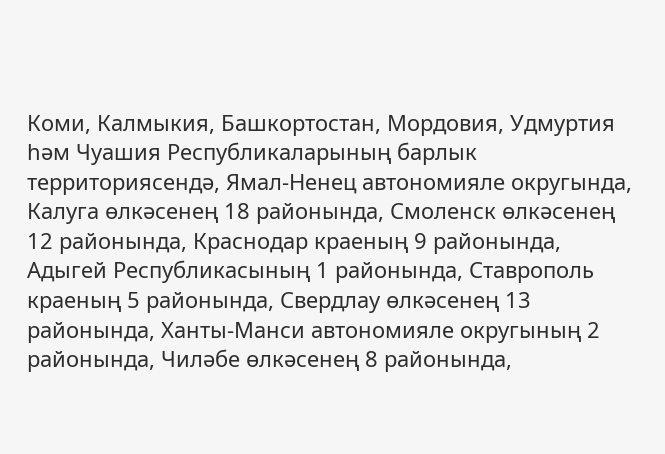Коми, Калмыкия, Башкортостан, Мордовия, Удмуртия һәм Чуашия Республикаларының барлык территориясендә, Ямал-Ненец автономияле округында, Калуга өлкәсенең 18 районында, Смоленск өлкәсенең 12 районында, Краснодар краеның 9 районында, Адыгей Республикасының 1 районында, Ставрополь краеның 5 районында, Свердлау өлкәсенең 13 районында, Ханты-Манси автономияле округының 2 районында, Чиләбе өлкәсенең 8 районында,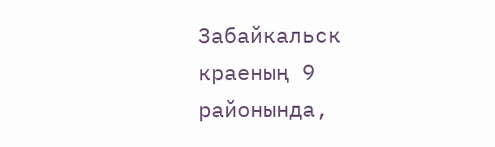Забайкальск краеның 9 районында,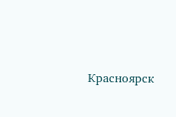Красноярск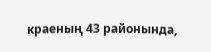краеның 43 районында,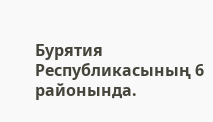Бурятия Республикасының 6 районында.